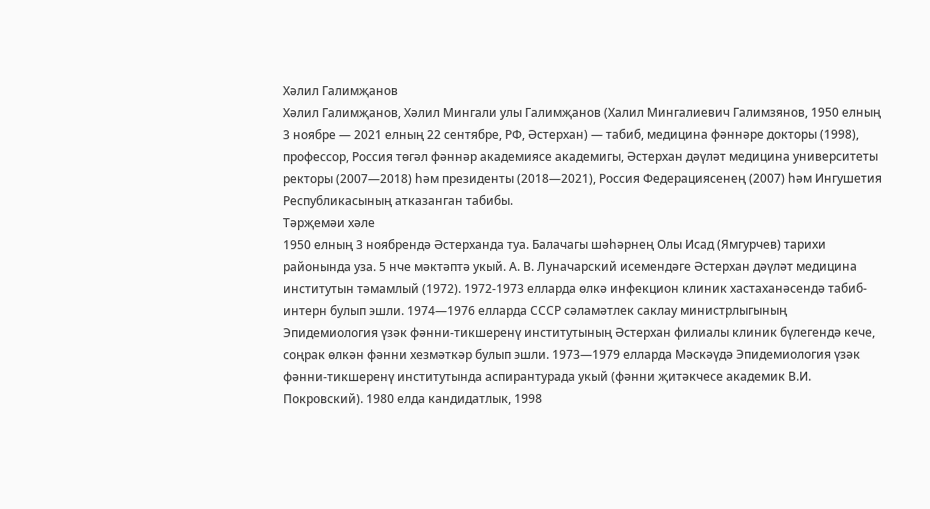Хәлил Галимҗанов
Хәлил Галимҗанов, Хәлил Мингали улы Галимҗанов (Халил Мингалиевич Галимзянов, 1950 елның 3 ноябре ― 2021 елның 22 сентябре, РФ, Әстерхан) ― табиб, медицина фәннәре докторы (1998), профессор, Россия төгәл фәннәр академиясе академигы, Әстерхан дәүләт медицина университеты ректоры (2007―2018) һәм президенты (2018―2021), Россия Федерациясенең (2007) һәм Ингушетия Республикасының атказанган табибы.
Тәрҗемәи хәле
1950 елның 3 ноябрендә Әстерханда туа. Балачагы шәһәрнең Олы Исад (Ямгурчев) тарихи районында уза. 5 нче мәктәптә укый. А. В. Луначарский исемендәге Әстерхан дәүләт медицина институтын тәмамлый (1972). 1972-1973 елларда өлкә инфекцион клиник хастаханәсендә табиб-интерн булып эшли. 1974—1976 елларда СССР сәламәтлек саклау министрлыгының Эпидемиология үзәк фәнни-тикшеренү институтының Әстерхан филиалы клиник бүлегендә кече, соңрак өлкән фәнни хезмәткәр булып эшли. 1973―1979 елларда Мәскәүдә Эпидемиология үзәк фәнни-тикшеренү институтында аспирантурада укый (фәнни җитәкчесе академик В.И. Покровский). 1980 елда кандидатлык, 1998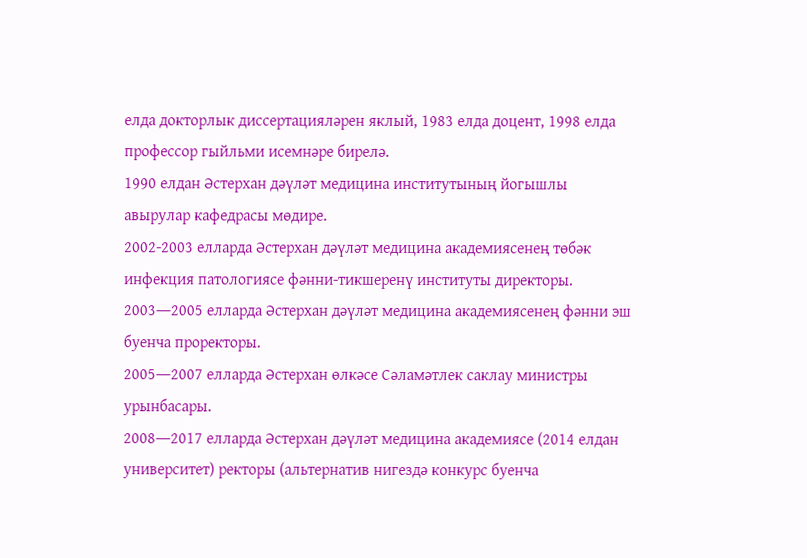елда докторлык диссертацияләрен яклый, 1983 елда доцент, 1998 елда профессор гыйльми исемнәре бирелә.
1990 елдан Әстерхан дәүләт медицина институтының йогышлы авырулар кафедрасы мөдире.
2002-2003 елларда Әстерхан дәүләт медицина академиясенең төбәк инфекция патологиясе фәнни-тикшеренү институты директоры.
2003―2005 елларда Әстерхан дәүләт медицина академиясенең фәнни эш буенча проректоры.
2005―2007 елларда Әстерхан өлкәсе Сәламәтлек саклау министры урынбасары.
2008―2017 елларда Әстерхан дәүләт медицина академиясе (2014 елдан университет) ректоры (альтернатив нигездә конкурс буенча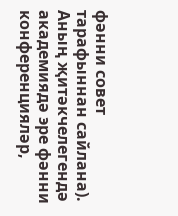фәнни совет тарафыннан сайлана). Аның җитәкчелегендә академиядә эре фәнни конференцияләр,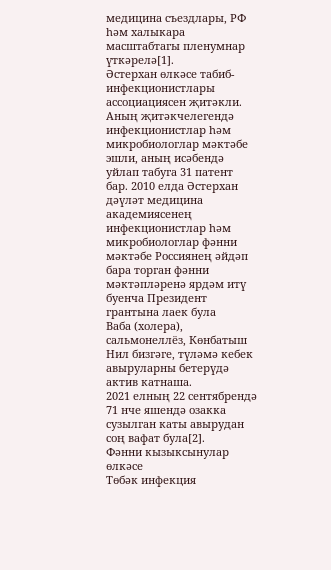медицина съездлары, РФ һәм халыкара масштабтагы пленумнар үткәрелә[1].
Әстерхан өлкәсе табиб-инфекционистлары ассоциациясен җитәкли. Аның җитәкчелегендә инфекционистлар һәм микробиологлар мәктәбе эшли, аның исәбендә уйлап табуга 31 патент бар. 2010 елда Әстерхан дәүләт медицина академиясенең инфекционистлар һәм микробиологлар фәнни мәктәбе Россиянең әйдәп бара торган фәнни мәктәпләренә ярдәм итү буенча Президент грантына лаек була
Ваба (холера), сальмонеллёз, Көнбатыш Нил бизгәге, түләмә кебек авыруларны бетерүдә актив катнаша.
2021 елның 22 сентябрендә 71 нче яшендә озакка сузылган каты авырудан соң вафат була[2].
Фәнни кызыксынулар өлкәсе
Төбәк инфекция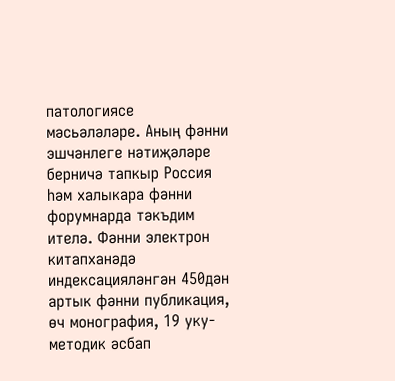патологиясе мәсьәләләре. Аның фәнни эшчәнлеге нәтиҗәләре берничә тапкыр Россия һәм халыкара фәнни форумнарда тәкъдим ителә. Фәнни электрон китапханәдә индексацияләнгән 450дән артык фәнни публикация, өч монография, 19 уку-методик әсбап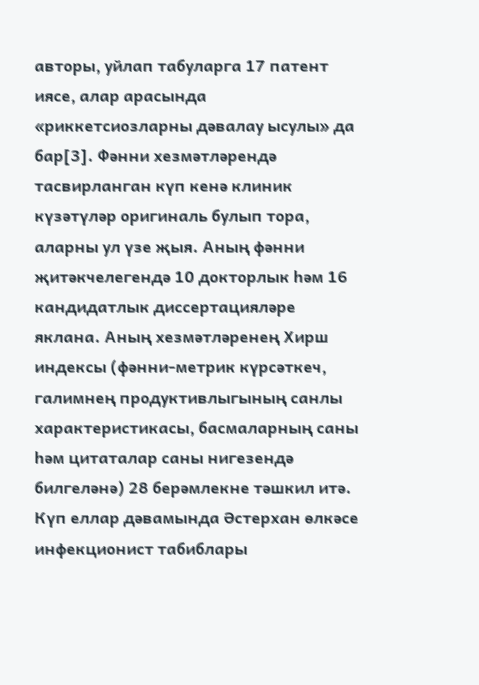авторы, уйлап табуларга 17 патент иясе, алар арасында «риккетсиозларны дәвалау ысулы» да бар[3]. Фәнни хезмәтләрендә тасвирланган күп кенә клиник күзәтүләр оригиналь булып тора, аларны ул үзе җыя. Аның фәнни җитәкчелегендә 10 докторлык һәм 16 кандидатлык диссертацияләре яклана. Аның хезмәтләренең Хирш индексы (фәнни-метрик күрсәткеч, галимнең продуктивлыгының санлы характеристикасы, басмаларның саны һәм цитаталар саны нигезендә билгеләнә) 28 берәмлекне тәшкил итә.
Күп еллар дәвамында Әстерхан өлкәсе инфекционист табиблары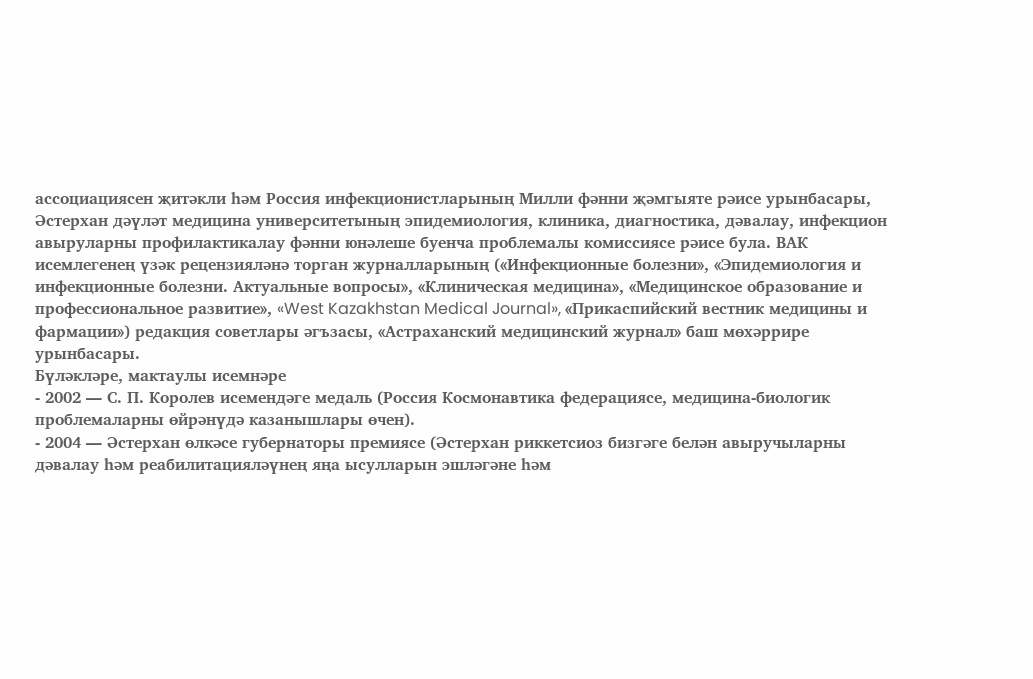ассоциациясен җитәкли һәм Россия инфекционистларының Милли фәнни җәмгыяте рәисе урынбасары, Әстерхан дәүләт медицина университетының эпидемиология, клиника, диагностика, дәвалау, инфекцион авыруларны профилактикалау фәнни юнәлеше буенча проблемалы комиссиясе рәисе була. ВАК исемлегенең үзәк рецензияләнә торган журналларының («Инфекционные болезни», «Эпидемиология и инфекционные болезни. Актуальные вопросы», «Клиническая медицина», «Медицинское образование и профессиональное развитие», «West Kazakhstan Medical Journal», «Прикаспийский вестник медицины и фармации») редакция советлары әгъзасы, «Астраханский медицинский журнал» баш мөхәррире урынбасары.
Бүләкләре, мактаулы исемнәре
- 2002 ― С. П. Королев исемендәге медаль (Россия Космонавтика федерациясе, медицина-биологик проблемаларны өйрәнүдә казанышлары өчен).
- 2004 ― Әстерхан өлкәсе губернаторы премиясе (Әстерхан риккетсиоз бизгәге белән авыручыларны дәвалау һәм реабилитацияләүнең яңа ысулларын эшләгәне һәм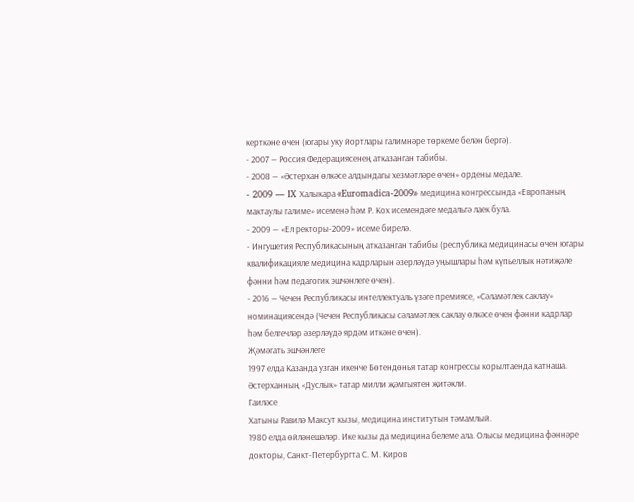керткәне өчен (югары уку йортлары галимнәре төркеме белән бергә).
- 2007 ― Россия Федерациясенең атказанган табибы.
- 2008 ― «Әстерхан өлкәсе алдындагы хезмәтләре өчен» ордены медале.
- 2009 ― IX Халыкара «Euromadica-2009» медицина конгрессында «Европаның мактаулы галиме» исеменә һәм Р. Кох исемендәге медальгә лаек була.
- 2009 ― «Ел ректоры-2009» исеме бирелә.
- Ингушетия Республикасының атказанган табибы (республика медицинасы өчен югары квалификацияле медицина кадрларын әзерләүдә уңышлары һәм күпьеллык нәтиҗәле фәнни һәм педагогик эшчәнлеге өчен).
- 2016 — Чечен Республикасы интеллектуаль үзәге премиясе, «Сәламәтлек саклау» номинациясендә (Чечен Республикасы сәламәтлек саклау өлкәсе өчен фәнни кадрлар һәм белгечләр әзерләүдә ярдәм иткәне өчен).
Җәмәгать эшчәнлеге
1997 елда Казанда узган икенче Бөтендөнья татар конгрессы корылтаенда катнаша. Әстерханның «Дуслык» татар милли җәмгыятен җитәкли.
Гаиләсе
Хатыны Равилә Максут кызы, медицина институтын тәмамлый.
1980 елда өйләнешәләр. Ике кызы да медицина белеме ала. Олысы медицина фәннәре докторы, Санкт-Петербургта С. М. Киров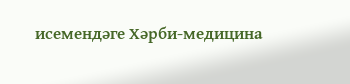исемендәге Хәрби-медицина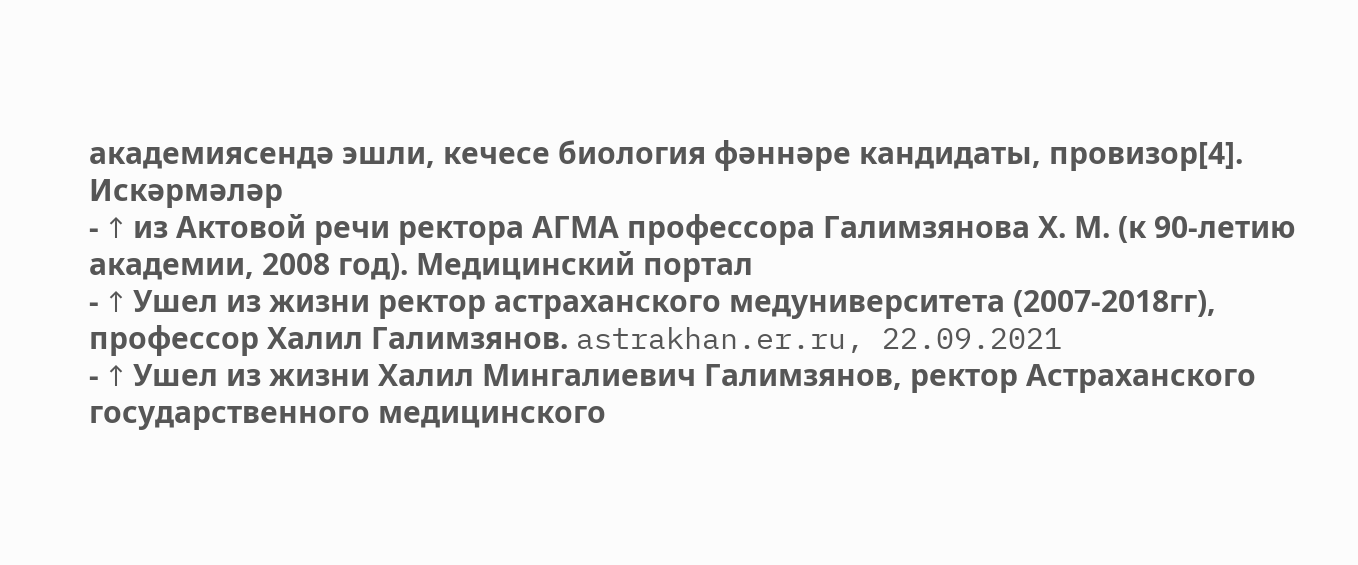академиясендә эшли, кечесе биология фәннәре кандидаты, провизор[4].
Искәрмәләр
- ↑ из Актовой речи ректора АГМА профессора Галимзянова Х. М. (к 90-летию академии, 2008 год). Медицинский портал
- ↑ Ушел из жизни ректор астраханского медуниверситета (2007-2018гг), профессор Халил Галимзянов. astrakhan.er.ru, 22.09.2021
- ↑ Ушел из жизни Халил Мингалиевич Галимзянов, ректор Астраханского государственного медицинского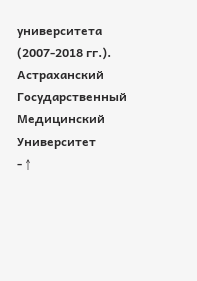университета (2007-2018 гг.). Астраханский Государственный Медицинский Университет
- ↑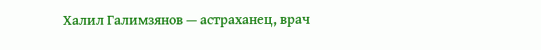Халил Галимзянов — астраханец, врач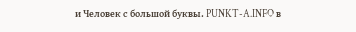и Человек с большой буквы. PUNKT-A.INFO в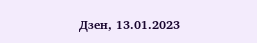Дзен, 13.01.2023